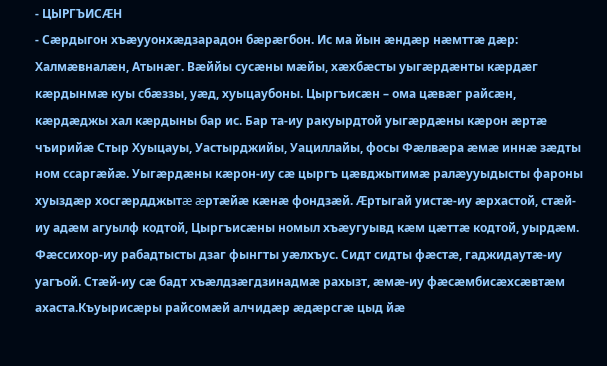- ЦЫРГЪИСÆН
- Сæрдыгон хъæууонхæдзарадон бæрæгбон. Ис ма йын æндæр нæмттæ дæр: Халмæвналæн, Атынæг. Вæййы сусæны мæйы, хæхбæсты уыгæрдæнты кæрдæг кæрдынмæ куы сбæззы, уæд, хуыцаубоны. Цыргъисæн – ома цæвæг райсæн, кæрдæджы хал кæрдыны бар ис. Бар та-иу ракуырдтой уыгæрдæны кæрон æртæ чъирийæ Стыр Хуыцауы, Уастырджийы, Уациллайы, фосы Фæлвæра æмæ иннæ зæдты ном ссаргæйæ. Уыгæрдæны кæрон-иу сæ цыргъ цæвджытимæ ралæууыдысты фароны хуыздæр хосгæрдджытæ æртæйæ кæнæ фондзæй. Æртыгай уистæ-иу æрхастой, стæй-иу адæм агуылф кодтой, Цыргъисæны номыл хъæугуывд кæм цæттæ кодтой, уырдæм. Фæссихор-иу рабадтысты дзаг фынгты уæлхъус. Сидт сидты фæстæ, гаджидаутæ-иу уагъой. Стæй-иу сæ бадт хъæлдзæгдзинадмæ рахызт, æмæ-иу фæсæмбисæхсæвтæм ахаста.Къуырисæры райсомæй алчидæр æдæрсгæ цыд йæ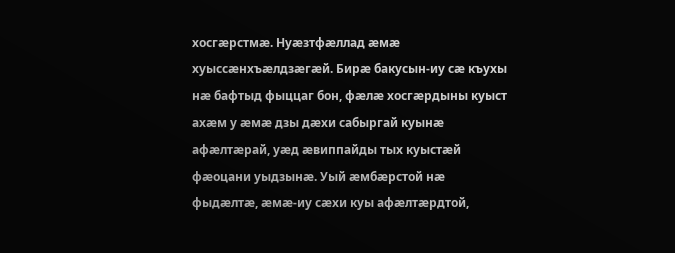хосгæрстмæ. Нуæзтфæллад æмæ хуыссæнхъæлдзæгæй. Бирæ бакусын-иу сæ къухы нæ бафтыд фыццаг бон, фæлæ хосгæрдыны куыст ахæм у æмæ дзы дæхи сабыргай куынæ афæлтæрай, уæд æвиппайды тых куыстæй фæоцани уыдзынæ. Уый æмбæрстой нæ фыдæлтæ, æмæ-иу сæхи куы афæлтæрдтой,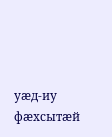уæд-иу фæхсытæй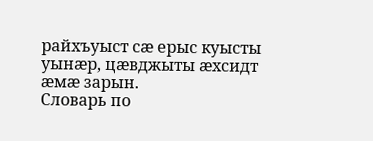райхъуыст сæ ерыс куысты уынæр, цæвджыты æхсидт æмæ зарын.
Словарь по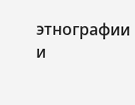этнографии и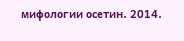мифологии осетин. 2014.